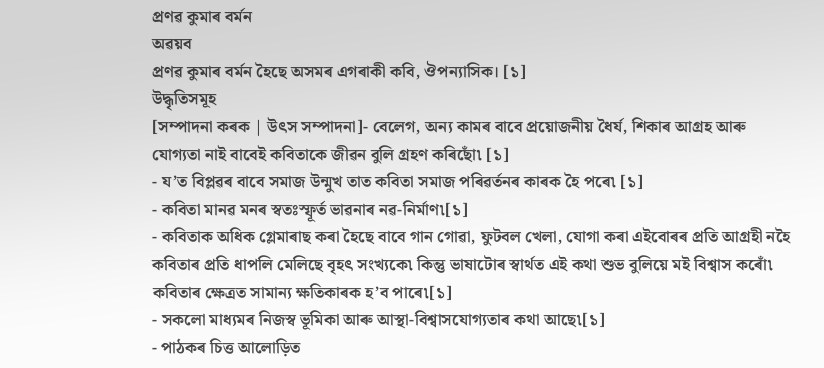প্ৰণৱ কুমাৰ বৰ্মন
অৱয়ব
প্ৰণৱ কুমাৰ বৰ্মন হৈছে অসমৰ এগৰাকী কবি, ঔপন্যাসিক। [১]
উদ্ধৃতিসমূহ
[সম্পাদনা কৰক | উৎস সম্পাদনা]- বেলেগ, অন্য কামৰ বাবে প্ৰয়োজনীয় ধৈৰ্য, শিকাৰ আগ্ৰহ আৰু যোগ্যতা নাই বাবেই কবিতাকে জীৱন বুলি গ্ৰহণ কৰিছোঁ৷ [১]
- য’ত বিপ্লৱৰ বাবে সমাজ উন্মুখ তাত কবিতা সমাজ পৰিৱৰ্তনৰ কাৰক হৈ পৰে৷ [১]
- কবিতা মানৱ মনৰ স্বতঃস্ফূৰ্ত ভাৱনাৰ নৱ-নিৰ্মাণ৷[১]
- কবিতাক অধিক গ্লেমাৰাছ কৰা হৈছে বাবে গান গোৱা, ফুটবল খেলা, যোগা কৰা এইবোৰৰ প্ৰতি আগ্ৰহী নহৈ কবিতাৰ প্ৰতি ধাপলি মেলিছে বৃহৎ সংখ্যকে৷ কিন্তু ভাষাটোৰ স্বাৰ্থত এই কথা শুভ বুলিয়ে মই বিশ্বাস কৰোঁ৷ কবিতাৰ ক্ষেত্ৰত সামান্য ক্ষতিকাৰক হ’ব পাৰে৷[১]
- সকলো মাধ্যমৰ নিজস্ব ভূমিকা আৰু আস্থা-বিশ্বাসযোগ্যতাৰ কথা আছে৷[১]
- পাঠকৰ চিত্ত আলোড়িত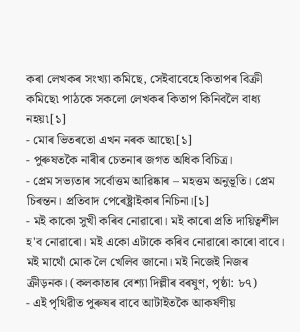কৰা লেখকৰ সংখ্যা কমিছে, সেইবাবেহে কিতাপৰ বিক্ৰী কমিছে৷ পাঠকে সকলো লেখকৰ কিতাপ কিনিবলৈ বাধ্য নহয়৷[১]
- মোৰ ভিতৰতো এখন নৰক আছে৷[১]
- পুৰুষতকৈ নাৰীৰ চেতনাৰ জগত অধিক বিচিত্ৰ।
- প্ৰেম সভ্যতাৰ সৰ্বোত্তম আৱিষ্কাৰ – মহত্তম অনুভূতি। প্ৰেম চিৰন্তন। প্ৰতিবাদ পেৰেষ্ট্ৰাইকাৰ নিচিনা।[১]
- মই কাকো সুখী কৰিব নোৱাৰো। মই কাৰো প্ৰতি দায়িত্বশীল হ'ব নোৱাৰো। মই একো এটাকে কৰিব নোৱাৰো কাৰো বাবে। মই মাথোঁ মোক লৈ খেলিব জানো। মই নিজেই নিজৰ ক্ৰীড়নক। (কলকাতাৰ বেশ্যা দিল্লীৰ বৰষুণ, পৃষ্ঠা: ৮৭)
- এই পৃথিৱীত পুৰুষৰ বাবে আটাইতকৈ আকৰ্ষণীয়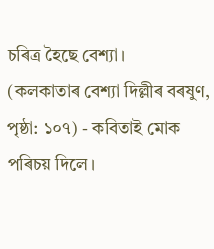চৰিত্ৰ হৈছে বেশ্যা।
(কলকাতাৰ বেশ্যা দিল্লীৰ বৰষুণ, পৃষ্ঠা: ১০৭) - কবিতাই মোক পৰিচয় দিলে।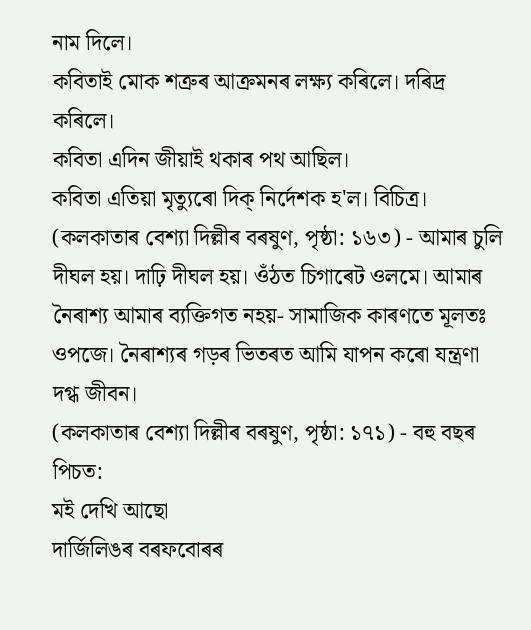নাম দিলে।
কবিতাই মোক শত্ৰুৰ আক্ৰমনৰ লক্ষ্য কৰিলে। দৰিদ্ৰ কৰিলে।
কবিতা এদিন জীয়াই থকাৰ পথ আছিল।
কবিতা এতিয়া মৃত্যুৰো দিক্ নিৰ্দেশক হ'ল। বিচিত্ৰ।
(কলকাতাৰ বেশ্যা দিল্লীৰ বৰষুণ, পৃষ্ঠা: ১৬৩) - আমাৰ চুলি দীঘল হয়। দাঢ়ি দীঘল হয়। ওঁঠত চিগাৰেট ওলমে। আমাৰ নৈৰাশ্য আমাৰ ব্যক্তিগত নহয়- সামাজিক কাৰণতে মূলতঃ ওপজে। নৈৰাশ্যৰ গড়ৰ ভিতৰত আমি যাপন কৰো যন্ত্ৰণা দগ্ধ জীবন।
(কলকাতাৰ বেশ্যা দিল্লীৰ বৰষুণ, পৃষ্ঠা: ১৭১) - বহু বছৰ পিচত:
মই দেখি আছো
দাৰ্জিলিঙৰ বৰফবোৰৰ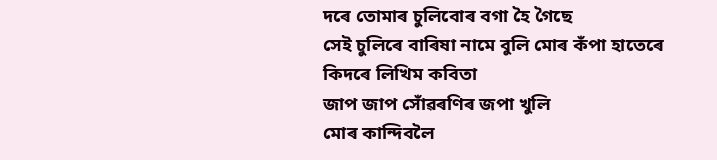দৰে তোমাৰ চুলিবোৰ বগা হৈ গৈছে
সেই চুলিৰে বাৰিষা নামে বুলি মোৰ কঁপা হাতেৰে
কিদৰে লিখিম কবিতা
জাপ জাপ সোঁৱৰণিৰ জপা খুলি
মোৰ কান্দিবলৈ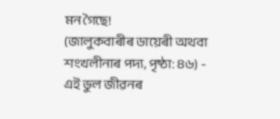মন গৈছে!
(জালুকবাৰীৰ ডায়েৰী অথবা শংখলীনাৰ পদ্য, পৃষ্ঠা: ৪৬) - এই ভুল জীৱনৰ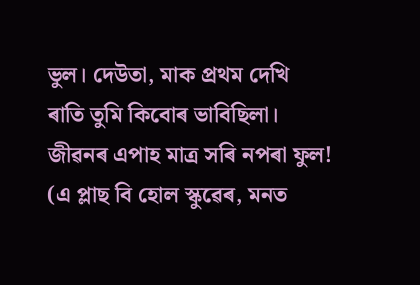ভুল। দেউতা, মাক প্ৰথম দেখি
ৰাতি তুমি কিবোৰ ভাবিছিলা।
জীৱনৰ এপাহ মাত্ৰ সৰি নপৰা ফুল!
(এ প্লাছ বি হোল স্কুৱেৰ, মনত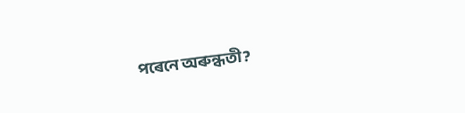পৰেনে অৰুন্ধতী?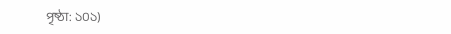পৃষ্ঠা: ১০১)